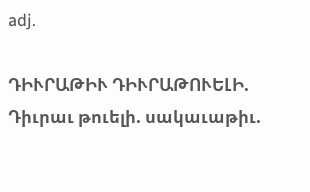adj.

ԴԻՒՐԱԹԻՒ ԴԻՒՐԱԹՈՒԵԼԻ. Դիւրաւ թուելի. սակաւաթիւ.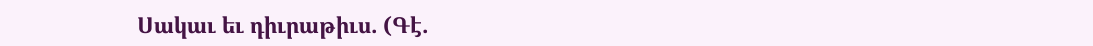Սակաւ եւ դիւրաթիւս. (Գէ.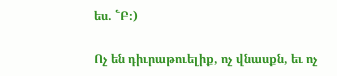ես. ՟Բ։)

Ոչ են դիւրաթուելիք, ոչ վնասքն, եւ ոչ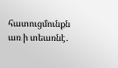հատուցմունքն առ ի տեառնէ.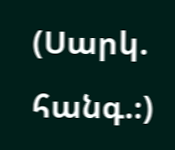(Սարկ. հանգ.։)